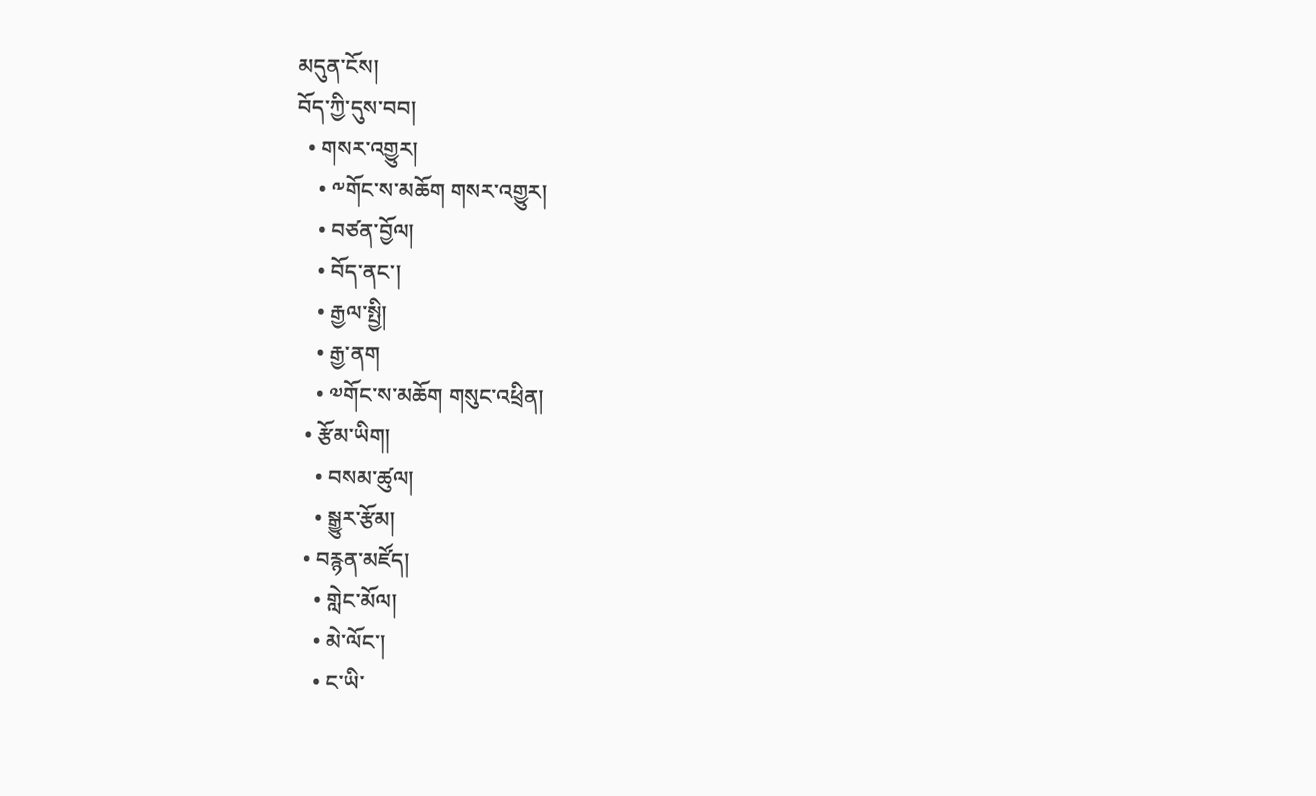མདུན་ངོས།
བོད་ཀྱི་དུས་བབ།
  • གསར་འགྱུར།
    • ༸གོང་ས་མཆོག གསར་འགྱུར།
    • བཙན་བྱོལ།
    • བོད་ནང་།
    • རྒྱལ་སྤྱི།
    • རྒྱ་ནག
    • ༧གོང་ས་མཆོག གསུང་འཕྲིན།
  • རྩོམ་ཡིག།
    • བསམ་ཚུལ།
    • སྒྱུར་རྩོམ།
  • བརྙན་མཛོད།
    • གླེང་མོལ།
    • མེ་ལོང་།
    • ང་ཡི་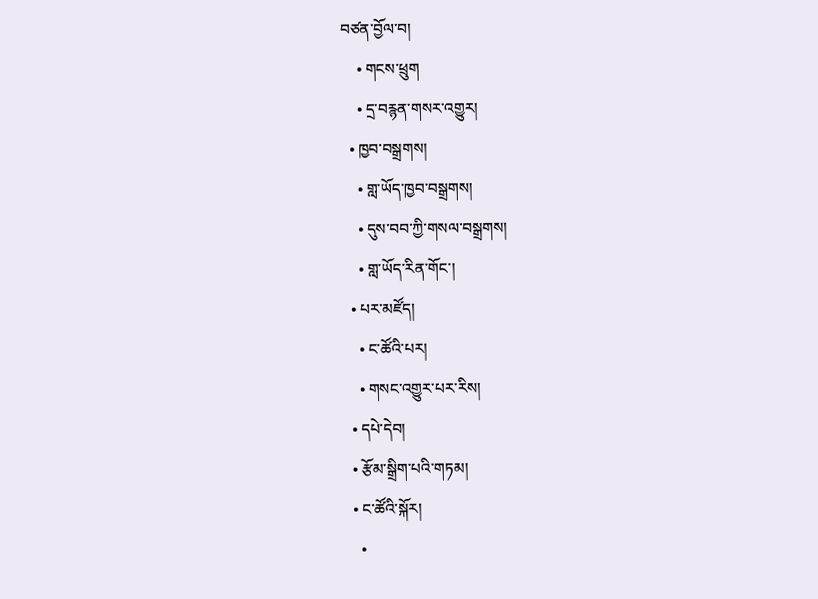བཙན་བྱོལ་བ།
    • གངས་ཕྲུག
    • དྲ་བརྙན་གསར་འགྱུར།
  • ཁྱབ་བསྒྲགས།
    • གླ་ཡོད་ཁྱབ་བསྒྲགས།
    • དུས་བབ་ཀྱི་གསལ་བསྒྲགས།
    • གླ་ཡོད་རིན་གོང་།
  • པར་མཛོད།
    • ང་ཚོའི་པར།
    • གསང་འགྱུར་པར་རིས།
  • དཔེ་དེབ།
  • རྩོམ་སྒྲིག་པའི་གཏམ།
  • ང་ཚོའི་སྐོར།
    •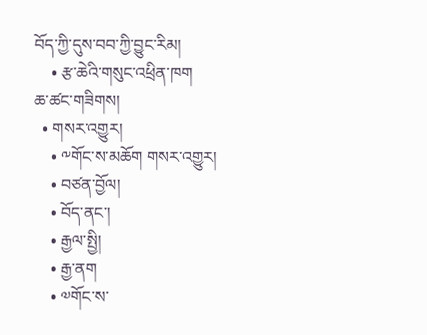བོད་ཀྱི་དུས་བབ་ཀྱི་བྱུང་རིམ།
    • རྩ་ཆེའི་གསུང་འཕྲིན་ཁག
ཆ་ཚང་གཟིགས།
  • གསར་འགྱུར།
    • ༸གོང་ས་མཆོག གསར་འགྱུར།
    • བཙན་བྱོལ།
    • བོད་ནང་།
    • རྒྱལ་སྤྱི།
    • རྒྱ་ནག
    • ༧གོང་ས་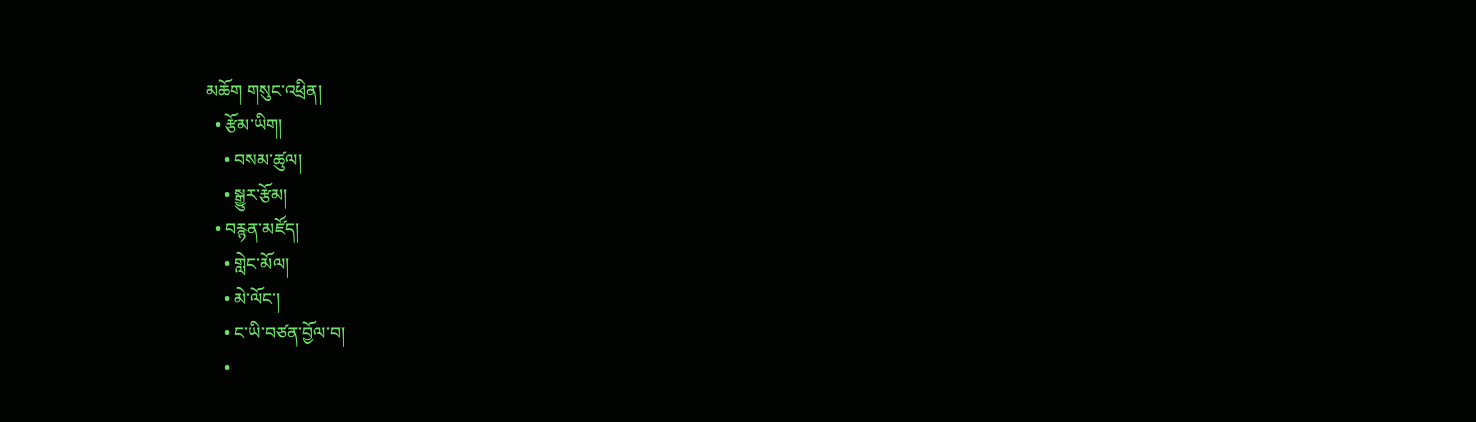མཆོག གསུང་འཕྲིན།
  • རྩོམ་ཡིག།
    • བསམ་ཚུལ།
    • སྒྱུར་རྩོམ།
  • བརྙན་མཛོད།
    • གླེང་མོལ།
    • མེ་ལོང་།
    • ང་ཡི་བཙན་བྱོལ་བ།
    •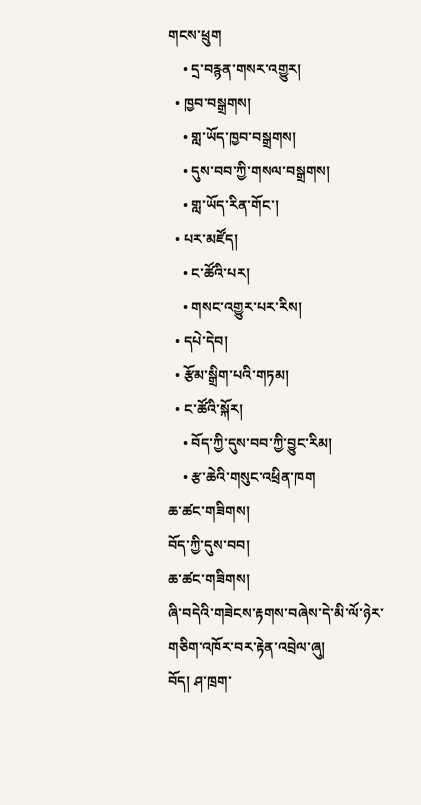གངས་ཕྲུག
    • དྲ་བརྙན་གསར་འགྱུར།
  • ཁྱབ་བསྒྲགས།
    • གླ་ཡོད་ཁྱབ་བསྒྲགས།
    • དུས་བབ་ཀྱི་གསལ་བསྒྲགས།
    • གླ་ཡོད་རིན་གོང་།
  • པར་མཛོད།
    • ང་ཚོའི་པར།
    • གསང་འགྱུར་པར་རིས།
  • དཔེ་དེབ།
  • རྩོམ་སྒྲིག་པའི་གཏམ།
  • ང་ཚོའི་སྐོར།
    • བོད་ཀྱི་དུས་བབ་ཀྱི་བྱུང་རིམ།
    • རྩ་ཆེའི་གསུང་འཕྲིན་ཁག
ཆ་ཚང་གཟིགས།
བོད་ཀྱི་དུས་བབ།
ཆ་ཚང་གཟིགས།
ཞི་བདེའི་གཟེངས་རྟགས་བཞེས་དེ་མི་ལོ་ཉེར་གཅིག་འཁོར་བར་རྟེན་འབྲེལ་ཞུ།
བོད། ཤ་ཁྲག་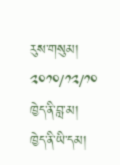རུས་གསུམ།
༢༠༡༠/༡༢/༡༠
ཁྱེད་ནི་བླ་མ།
ཁྱེད་ནི་ཡི་དམ།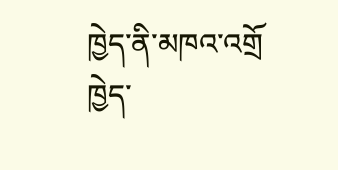ཁྱེད་ནི་མཁའ་འགྲོ
ཁྱེད་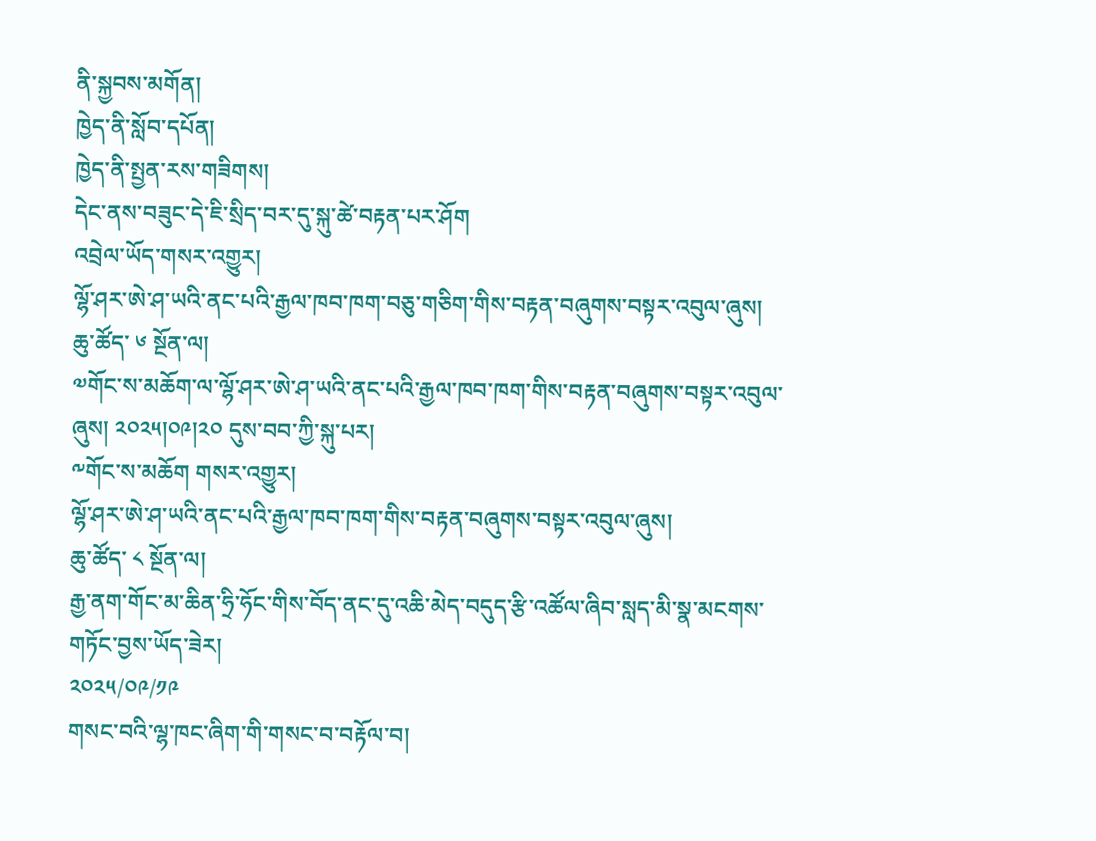ནི་སྐྱབས་མགོན།
ཁྱེད་ནི་སློབ་དཔོན།
ཁྱེད་ནི་སྤྱན་རས་གཟིགས།
དེང་ནས་བཟུང་དེ་ཇི་སྲིད་བར་དུ་སྐུ་ཚེ་བརྟན་པར་ཤོག
འབྲེལ་ཡོད་གསར་འགྱུར།
ལྷོ་ཤར་ཨེ་ཤ་ཡའི་ནང་པའི་རྒྱལ་ཁབ་ཁག་བཅུ་གཅིག་གིས་བརྟན་བཞུགས་བསྟར་འབུལ་ཞུས།
ཆུ་ཚོད་ ༦ སྔོན་ལ།
༧གོང་ས་མཆོག་ལ་ལྷོ་ཤར་ཨེ་ཤ་ཡའི་ནང་པའི་རྒྱལ་ཁབ་ཁག་གིས་བརྟན་བཞུགས་བསྟར་འབུལ་ཞུས། ༢༠༢༥།༠༩།༢༠ དུས་བབ་ཀྱི་སྐུ་པར།
༸གོང་ས་མཆོག གསར་འགྱུར།
ལྷོ་ཤར་ཨེ་ཤ་ཡའི་ནང་པའི་རྒྱལ་ཁབ་ཁག་གིས་བརྟན་བཞུགས་བསྟར་འབུལ་ཞུས།
ཆུ་ཚོད་ ༨ སྔོན་ལ།
རྒྱ་ནག་གོང་མ་ཆིན་ཧྲི་ཧོང་གིས་བོད་ནང་དུ་འཆི་མེད་བདུད་རྩི་འཚོལ་ཞིབ་སླད་མི་སྣ་མངགས་གཏོང་བྱས་ཡོད་ཟེར།
༢༠༢༥/༠༩/༡༩
གསང་བའི་ལྷ་ཁང་ཞིག་གི་གསང་བ་བརྟོལ་བ།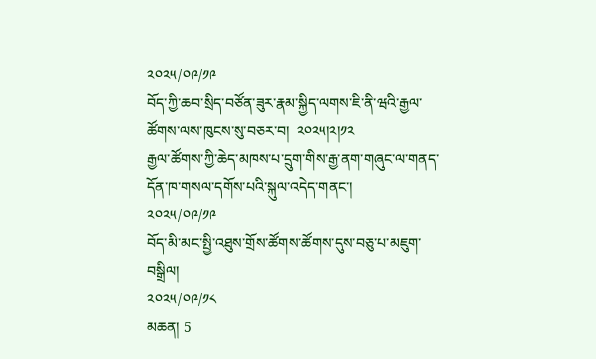༢༠༢༥/༠༩/༡༩
བོད་ཀྱི་ཆབ་སྲིད་བཙོན་ཟུར་རྣམ་སྐྱིད་ལགས་ཇི་ནི་ཝའི་རྒྱལ་ཚོགས་ལས་ཁུངས་སུ་བཅར་བ།  ༢༠༢༥།༢།༡༢
རྒྱལ་ཚོགས་ཀྱི་ཆེད་མཁས་པ་དྲུག་གིས་རྒྱ་ནག་གཞུང་ལ་གནད་དོན་ཁ་གསལ་དགོས་པའི་སྐུལ་འདེད་གནང་།
༢༠༢༥/༠༩/༡༩
བོད་མི་མང་སྤྱི་འཐུས་གྲོས་ཚོགས་ཚོགས་དུས་བཅུ་པ་མཇུག་བསྒྲིལ།
༢༠༢༥/༠༩/༡༨
མཆན། 5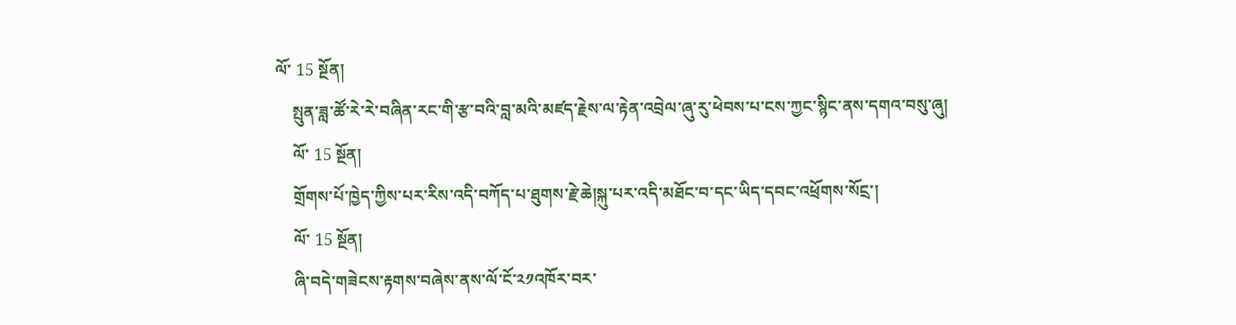ལོ་ 15 སྔོན།
    སྤུན་ཟླ་ཚོ་རེ་རེ་བཞིན་རང་གི་རྩ་བའི་བླ་མའི་མཛད་རྗེས་ལ་རྟེན་འབྲེལ་ཞུ་རུ་ཕེབས་པ་ངས་ཀྱང་སྙིང་ནས་དགའ་བསུ་ཞུ།
    ལོ་ 15 སྔོན།
    གྲོགས་པོ་ཁྱེད་ཀྱིས་པར་རིས་འདི་བཀོད་པ་ཐུགས་རྗེ་ཆེ།སྐུ་པར་འདི་མཐོང་བ་དང་ཡིད་དབང་འཕྲོགས་སོངྲ་།
    ལོ་ 15 སྔོན།
    ཞི་བདེ་གཟེངས་རྟགས་བཞེས་ནས་ལོ་ངོ་༢༡འཁོར་བར་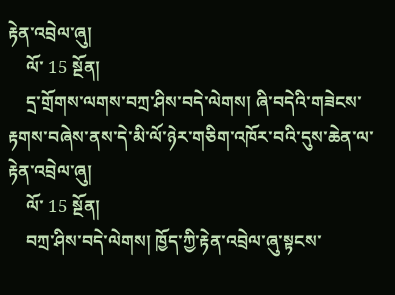རྟེན་འབྲེལ་ཞུ།
    ལོ་ 15 སྔོན།
    དྲ་གྲོགས་ལགས་བཀྲ་ཤིས་བདེ་ལེགས། ཞི་བདེའི་གཟེངས་རྟགས་བཞེས་ནས་དེ་མི་ལོ་ཉེར་གཅིག་འཁོར་བའི་དུས་ཆེན་ལ་རྟེན་འབྲེལ་ཞུ།
    ལོ་ 15 སྔོན།
    བཀྲ་ཤིས་བདེ་ལེགས། ཁྱོད་ཀྱི་རྟེན་འབྲེལ་ཞུ་སྟངས་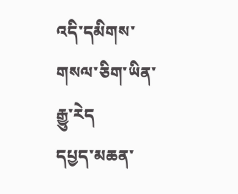འདི་དམིགས་གསལ་ཅིག་ཡིན་རྒྱུ་རེད
དཔྱད་མཆན་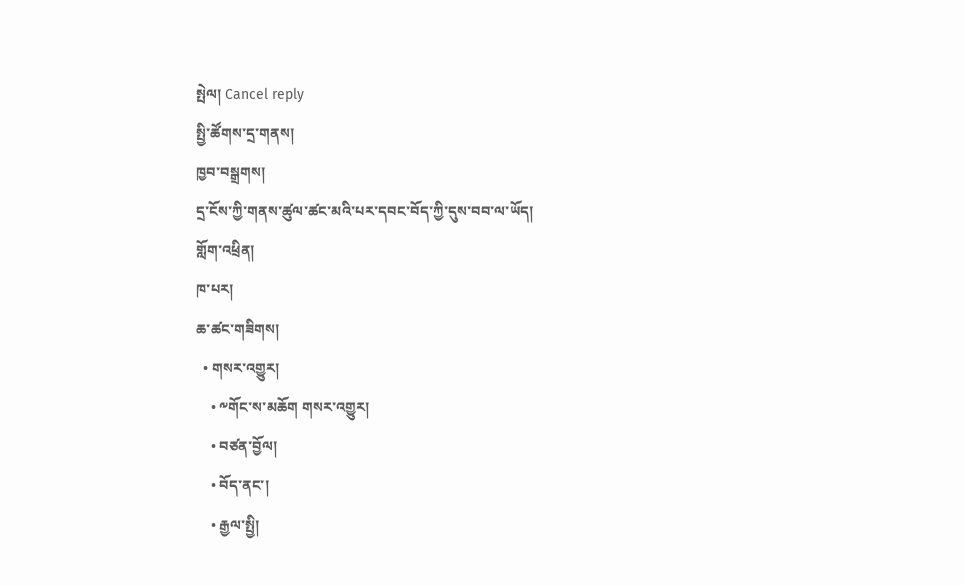སྤེལ། Cancel reply
སྤྱི་ཚོགས་དྲ་གནས།
ཁྱབ་བསྒྲགས།
དྲ་ངོས་ཀྱི་གནས་ཚུལ་ཚང་མའི་པར་དབང་བོད་ཀྱི་དུས་བབ་ལ་ཡོད།
གློག་འཕྲིན།
ཁ་པར།
ཆ་ཚང་གཟིགས།
  • གསར་འགྱུར།
    • ༸གོང་ས་མཆོག གསར་འགྱུར།
    • བཙན་བྱོལ།
    • བོད་ནང་།
    • རྒྱལ་སྤྱི།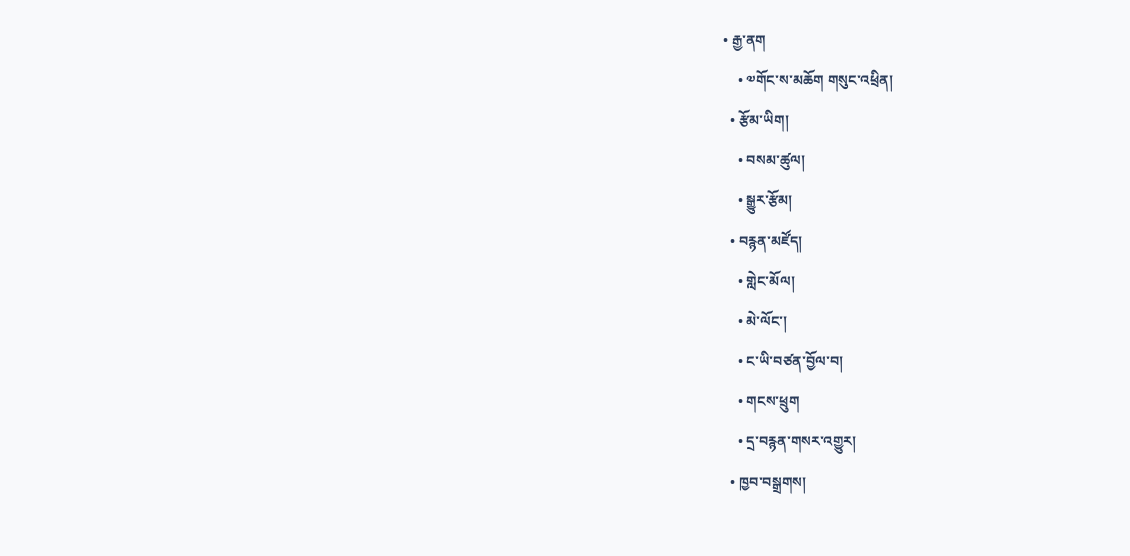• རྒྱ་ནག
    • ༧གོང་ས་མཆོག གསུང་འཕྲིན།
  • རྩོམ་ཡིག།
    • བསམ་ཚུལ།
    • སྒྱུར་རྩོམ།
  • བརྙན་མཛོད།
    • གླེང་མོལ།
    • མེ་ལོང་།
    • ང་ཡི་བཙན་བྱོལ་བ།
    • གངས་ཕྲུག
    • དྲ་བརྙན་གསར་འགྱུར།
  • ཁྱབ་བསྒྲགས།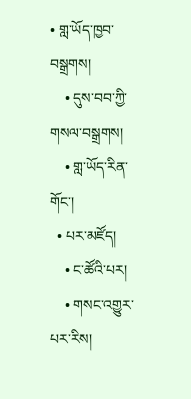• གླ་ཡོད་ཁྱབ་བསྒྲགས།
    • དུས་བབ་ཀྱི་གསལ་བསྒྲགས།
    • གླ་ཡོད་རིན་གོང་།
  • པར་མཛོད།
    • ང་ཚོའི་པར།
    • གསང་འགྱུར་པར་རིས།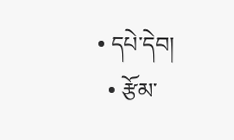• དཔེ་དེབ།
  • རྩོམ་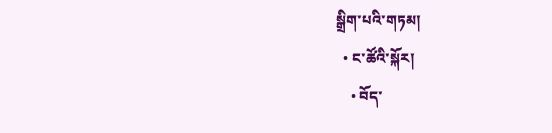སྒྲིག་པའི་གཏམ།
  • ང་ཚོའི་སྐོར།
    • བོད་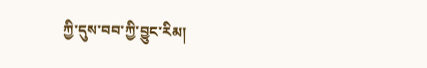ཀྱི་དུས་བབ་ཀྱི་བྱུང་རིམ།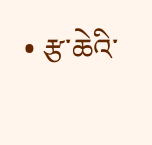• རྩ་ཆེའི་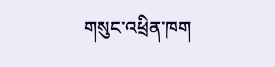གསུང་འཕྲིན་ཁག